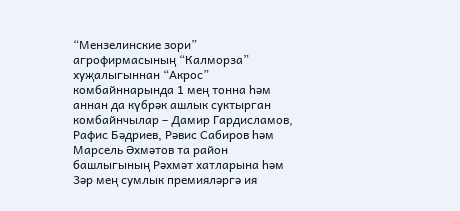“Мензелинские зори” агрофирмасының “Калморза” хуҗалыгыннан “Акрос” комбайннарында 1 мең тонна һәм аннан да күбрәк ашлык суктырган комбайнчылар – Дамир Гардисламов, Рафис Бәдриев, Рәвис Сабиров һәм Марсель Әхмәтов та район башлыгының Рәхмәт хатларына һәм 3әр мең сумлык премияләргә ия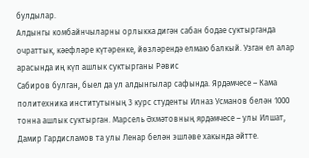булдылар.
Алдынгы комбайнчыларны орлыкка дигән сабан бодае суктырганда очраттык, кәефләре күтәренке, йөзләрендә елмаю балкый. Узган ел алар арасында иң күп ашлык суктырганы Рәвис
Сабиров булган, быел да ул алдынгылар сафында. Ярдәмчесе – Кама политехника институтының 3 курс студенты Илназ Усманов белән 1000 тонна ашлык суктырган. Марсель Әхмәтовның ярдәмчесе – улы Илшат, Дамир Гардисламов та улы Ленар белән эшләве хакында әйтте.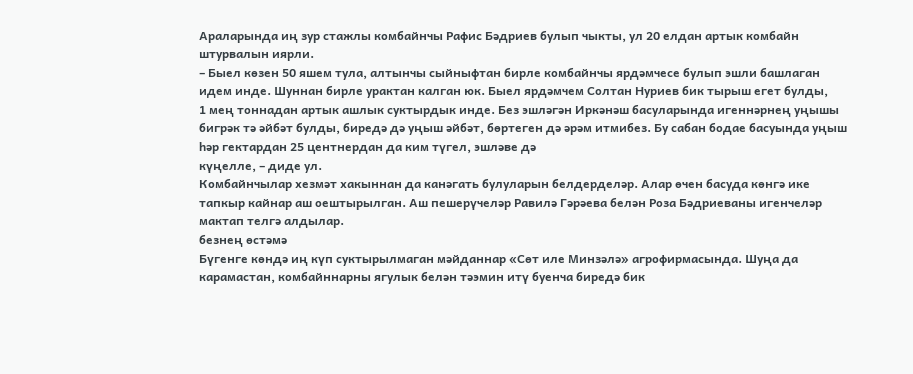Араларында иң зур стажлы комбайнчы Рафис Бәдриев булып чыкты, ул 20 елдан артык комбайн штурвалын иярли.
– Быел көзен 50 яшем тула, алтынчы сыйныфтан бирле комбайнчы ярдәмчесе булып эшли башлаган идем инде. Шуннан бирле урактан калган юк. Быел ярдәмчем Солтан Нуриев бик тырыш егет булды,
1 мең тоннадан артык ашлык суктырдык инде. Без эшләгән Иркәнәш басуларында игеннәрнең уңышы бигрәк тә әйбәт булды, биредә дә уңыш әйбәт, бөртеген дә әрәм итмибез. Бу сабан бодае басуында уңыш һәр гектардан 25 центнердан да ким түгел, эшләве дә
күңелле, – диде ул.
Комбайнчылар хезмәт хакыннан да канәгать булуларын белдерделәр. Алар өчен басуда көнгә ике тапкыр кайнар аш оештырылган. Аш пешерүчеләр Равилә Гәрәева белән Роза Бәдриеваны игенчеләр мактап телгә алдылар.
безнең өстәмә
Бүгенге көндә иң күп суктырылмаган мәйданнар «Сөт иле Минзәлә» агрофирмасында. Шуңа да карамастан, комбайннарны ягулык белән тәэмин итү буенча биредә бик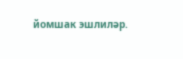йомшак эшлиләр.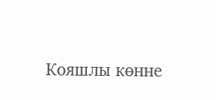Кояшлы көнне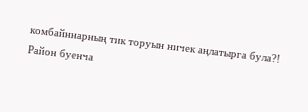комбайннарның тик торуын ничек аңлатырга була?!
Район буенча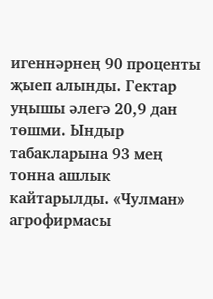игеннәрнең 90 проценты җыеп алынды. Гектар уңышы әлегә 20,9 дан төшми. Ындыр табакларына 93 мең тонна ашлык кайтарылды. «Чулман» агрофирмасы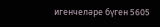игенчеләре бүген 5605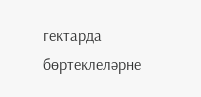гектарда бөртеклеләрне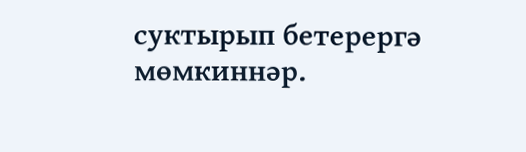суктырып бетерергә мөмкиннәр.